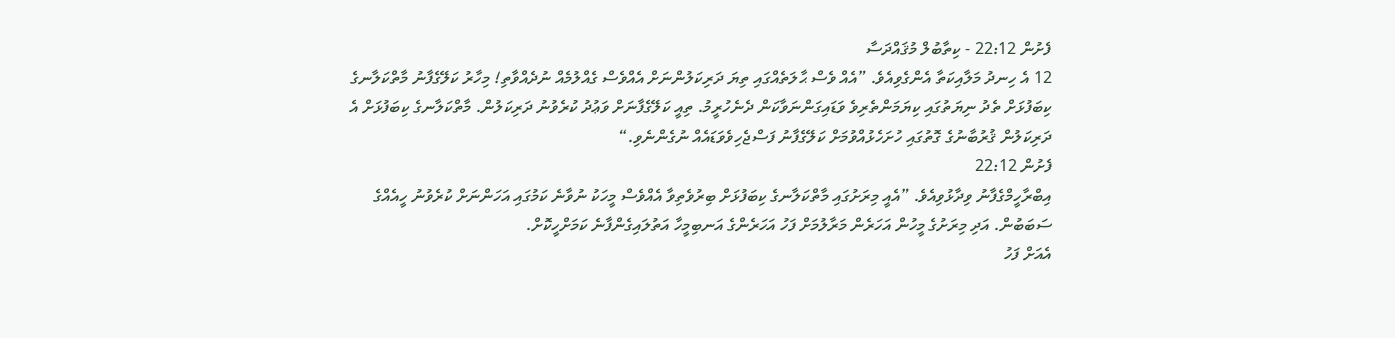ފެށުން 22:12 - ކިތާބުލް މުޤައްދަސާ
12 އެ ހިނދު މަލާއިކަތާ އެންގެވިއެވެ. ”އެއް ވެސް ޙާލަތެއްގައި ތިޔަ ދަރިކަލުންނަށް އެއްވެސް ގެއްލުމެއް ނުދެއްވާތި! މިހާރު ކަލޭގެފާނު މާތްކަލާނގެ ކިބަފުޅަށް ތެދު ނިޔަތުގައި ކިޔަމަންތެރިވެ ވަޑައިގަންނަވާކަން ދެނެހުރީމު. ތިއީ ކަލޭގެފާނަށް ވަޢުދު ކުރެވުނު ދަރިކަލުން. މާތްކަލާނގެ ކިބަފުޅަށް އެ ދަރިކަލުން ޤުރުބާނުގެ ގޮތުގައި ހުށަހެޅުއްވުމަށް ކަލޭގެފާނު ފަސްޖެހިވެވަޑައެއް ނުގެންނެވި.“
ފެށުން 22:12
އިބްރާހީމްގެފާނު ވިދާޅުވިއެވެ. ”އެއީ މިރަށުގައި މާތްކަލާނގެ ކިބަފުޅަށް ބިރުވެތިވާ އެއްވެސް މީހަކު ނުވާނެ ކަމުގައި އަހަންނަށް ކުރެވުނު ހީއެއްގެ ސަބަބުން. އަދި މިރަށުގެ މީހުން އަހަރެން މަރާލުމަށް ފަހު އަހަރެންގެ އަނބިމީހާ އަތުލައިގެންފާނެ ކަމަށްހީކޮށް.
އެއަށް ފަހު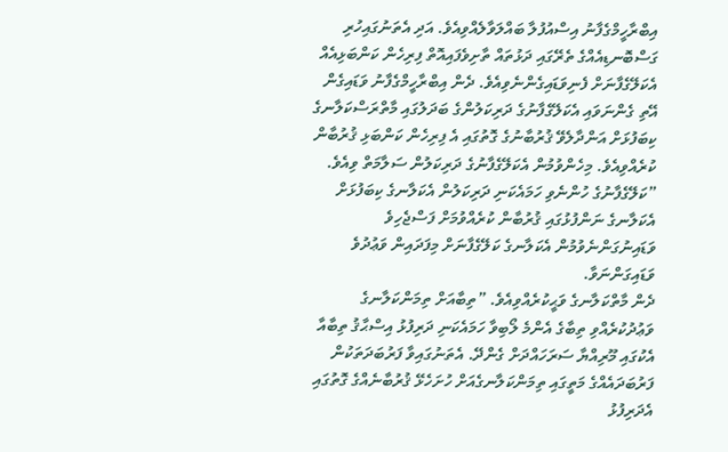އިބްރާހީމްގެފާނު އިސްއުފުލާ ބައްލަވާލެއްވިއެވެ. އަދި އެތަނުގައިހުރި ގަސްބޮނޑިއެއްގެ ތެރޭގައި ދަޅުތައް ތާށިވެފައިއޮތް ފިރިހެން ކަންބަޅިއެއް އެކަލޭގެފާނަށް ފެނިވަޑައިގެންނެވިއެވެ. ދެން އިބްރާހީމްގެފާނު ވަޑައިގެން އޭތި ގެންނަވައި އެކަލޭގެފާނުގެ ދަރިކަލުންގެ ބަދަލުގައި މާތްރަސްކަލާނގެ ކިބަފުޅަށް އަންދާލެވޭ ޤުރުބާނުގެ ގޮތުގައި އެ ފިރިހެން ކަންބަޅި ޤުރުބާން ކުރެއްވިއެވެ. މިހެންވުމުން އެކަލޭގެފާނުގެ ދަރިކަލުން ސަލާމަތް ވިއެވެ.
”ކަލޭގެފާނުގެ ހުންނެވި ހަމައެކަނި ދަރިކަލުން އެކަލާނގެ ކިބަފުޅަށް އެކަލާނގެ ނަންފުޅުގައި ޤުރުބާން ކުރެއްވުމަށް ފަސްޖެހިވެ ވަޑައިނުގަންނެވުމުން އެކަލާނގެ ކަލޭގެފާނަށް މިފަދައިން ވަޢުދުވެ ވަޑައިގަންނަވާ.
ދެން މާތްކަލާނގެ ވަޙީކުރެއްވިއެވެ. ”ތިބާއަށް ތިމަންކަލާނގެ ވަޢުދުކުރެއްވި ތިބާގެ އެންމެ ލޯބިވާ ހަމައެކަނި ދަރިފުޅު އިސްޙާޤު ތިބާއާ އެކުގައި މޫރިއްޔާ ސަރަހައްދަށް ގެންދޭ. އެތަނުގައިވާ ފަރުބަދަތަކުން ފަރުބަދައެއްގެ މަތީގައި ތިމަންކަލާނގެއަށް ހުށަހެޅޭ ޤުރުބާނެއްގެ ގޮތުގައި އެދަރިފުޅު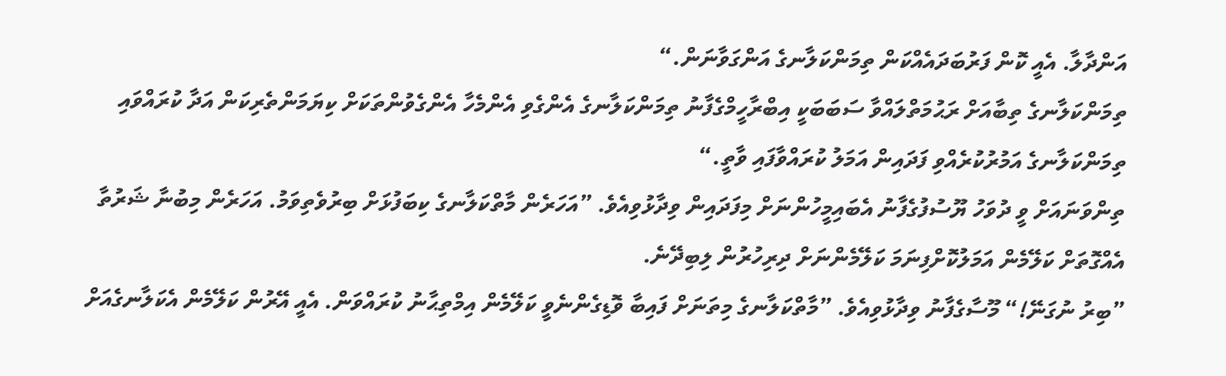އަންދާލާ. އެއީ ކޮން ފަރުބަދައެއްކަން ތިމަންކަލާނގެ އަންގަވާނަން.“
ތިމަންކަލާނގެ ތިބާއަށް ރަޙުމަތްލައްވާ ސަބަބަކީ އިބްރާހީމްގެފާނު ތިމަންކަލާނގެ އެންގެވި އެންމެހާ އެންގެވުންތަކަށް ކިޔަމަންތެރިކަން އަދާ ކުރައްވައި ތިމަންކަލާނގެ އަމުރުކުރެއްވި ފަދައިން އަމަލު ކުރައްވާފައި ވާތީ.“
ތިންވަނައަށް ވީ ދުވަހު ޔޫސުފުގެފާނު އެބައިމީހުންނަށް މިފަދައިން ވިދާޅުވިއެވެ. ”އަހަރެން މާތްކަލާނގެ ކިބަފުޅަށް ބިރުވެތިވަމު. އަހަރެން މިބުނާ ޝަރުތާ އެއްގޮތަށް ކަލޭމެން އަމަލުކޮށްފިނަމަ ކަލޭމެންނަށް ދިރިހުރުން ލިބިދޭނެ.
”ބިރު ނުގަނޭ!“ މޫސާގެފާނު ވިދާޅުވިއެވެ. ”މާތްކަލާނގެ މިތަނަށް ފައިބާ ވޮޑިގެންނެވީ ކަލޭމެން އިމްތިޙާނު ކުރައްވަން. އެއީ އޭރުން ކަލޭމެން އެކަލާނގެއަށް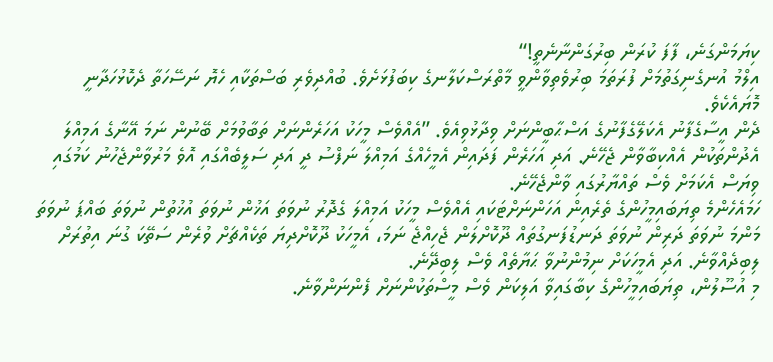ކިޔަމަންގަނެ، ފާފަ ކުރަން ބިރުގަންނާނެތީ!“
އިލްމު އުނގެނިގަތުމަށް ފުރަތަމަ ބިރުވެތިވާންވީ މާތްރަސްކަލާނގެ ކިބަފުޅަށެވެ. ބުއްދިވެރި ބަސްތަކާއި ހެޔޮ ނަސޭހަތާ ދެކޮޅުހަދާނީ މޮޔައެކެވެ.
ދެން އީސާގެފާނު އެކަލޭގެފާނުގެ އަސްޙާބީންނަށް ވިދާޅުވިއެވެ. ”އެއްވެސް މީހަކު އަހަރެންނަށް ތަބާވުމަށް ބޭނުން ނަމަ އޭނާގެ އަމިއްލަ އެދުންތަކުން އެއްކިބާވާން ޖެހޭނެ. އަދި އަހަރެން ފަދައިން އެމީހެއްގެ އަމިއްލަ ނަފްސު ދީ އަދި ސަލީބެއްގައި އޮވެ މަރުވާންޖެހުނު ކަމުގައި ވިޔަސް އެކަމަށް ވެސް ތައްޔާރުގައި ވާންޖެހޭނެ.
ހަމައެހެންމެ ތިޔަބައިމީހުންގެ ތެރެއިން އަހަންނަށްޓަކައި އެއްވެސް މީހަކު އަމިއްލަ ގެދޮރު ނުވަތަ އަޚުން ނުވަތަ އުޚުތުން ނުވަތަ ބައްޕަ ނުވަތަ މަންމަ ނުވަތަ ދަރިން ނުވަތަ ދަނޑުފަނގުތައް ދޫކޮށްލަން ޖެހިއްޖެ ނަމަ، އެމީހަކު ދޫކޮށްދިޔަ ތަކެއްޗަށް ވުރެން ސަތޭކަ ގުނަ އިތުރަށް ލިބިދެއްވާނެ. އަދި އެމީހަކަށް ނިމުންނުވާ ޙަޔާތެއް ވެސް ލިބިދޭނެ.
މި އުސޫލުން، ތިޔަބައިމީހުންގެ ކިބާގައިވާ އަލިކަން ވެސް މީސްތަކުންނަށް ފެންނަންވާނެ.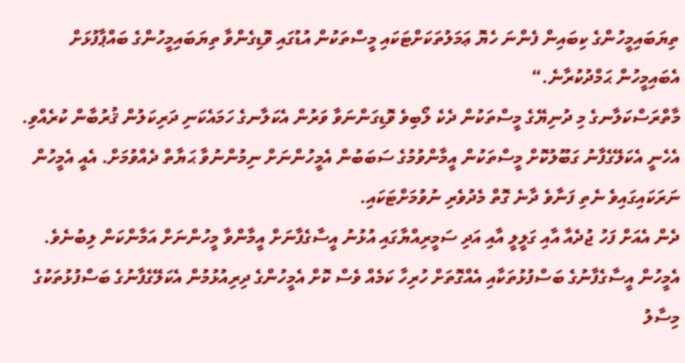ތިޔަބައިމީހުންގެ ކިބައިން ފެންނަ ހެޔޮ ޢަމަލުތަކަށްޓަކައި މީސްތަކުން އުޑުގައި ވޮޑިގެންވާ ތިޔަބައިމީހުންގެ ބައްޕާފުޅަށް އެބައިމީހުން ޙަމްދުކުރާނެ.“
މާތްރަސްކަލާނގެ މި ދުނިޔޭގެ މީސްތަކުން ދެކެ ލޯބިވެ ވޮޑިގަންނަވާ ވަރުން އެކަލާނގެ ހަމައެކަނި ދަރިކަލުން ޤުރުބާން ކުރެއްވި. އެހެނީ އެކަލޭގެފާނު ގަބޫލުކޮށް މީސްތަކުން އީމާންވުމުގެ ސަބަބުން އެމީހުންނަށް ނިމުންނުވާ ޙަޔާތް ދެއްވުމަށް. އެއީ އެމީހުން ނަރަކައިގައިވެ ނެތި ފަނާވެ ދާނެ ގޮތް މެދުވެރި ނުވުމަށްޓަކައި.
ދެން އެއަށް ފަހު ޖުދެއާ އާއި ގަލީލީ އާއި އަދި ސަމީރިއްޔާގައި އުޅުނު އީސާގެފާނަށް އީމާންވާ މީހުންނަށް އަމާންކަން ލިބުނެވެ. އެމީހުން އީސާގެފާނުގެ ބަސްފުޅުތަކާއި އެއްގޮތަށް ހުރިހާ ކަމެއް ވެސް ކޮށް އެމީހުންގެ ދިރިއުޅުމުން އެކަލޭގެފާނުގެ ބަސްފުޅުތަކުގެ މިސާލު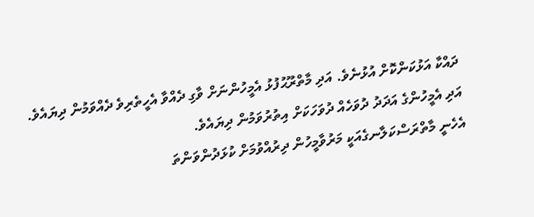ދައްކާ އަޅުކަންކޮށް އުޅުނެވެ. އަދި މާތްރޫޙުފުޅު އެމީހުންނަށް ވާގި ދެއްވާ އެހީތެރިވެ ދެއްވަމުން ދިޔައެވެ. އަދި އެމީހުންގެ އަދަދު ދުވަހެއް ދުވަހަކަށް އިތުރުވަމުން ދިޔައެވެ.
އެހެނީ މާތްރަސްކަލާނގެއަކީ މަރުވާމީހުން ދިރުއްވުމަށް ކުޅަދުންވަންތަ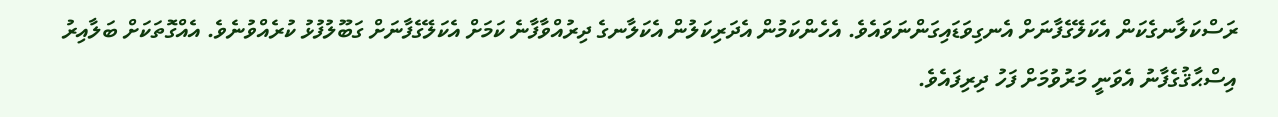ރަސްކަލާނގެކަން އެކަލޭގެފާނަށް އެނގިވަޑައިގަންނަވައެވެ. އެހެންކަމުން އެދަރިކަލުން އެކަލާނގެ ދިރުއްވާފާނެ ކަމަށް އެކަލޭގެފާނަށް ގަބޫލުފުޅު ކުރެއްވުނެވެ. އެއްގޮތަކަށް ބަލާއިރު އިސްޙާޤުގެފާނު އެވަނީ މަރުވުމަށް ފަހު ދިރިފައެވެ.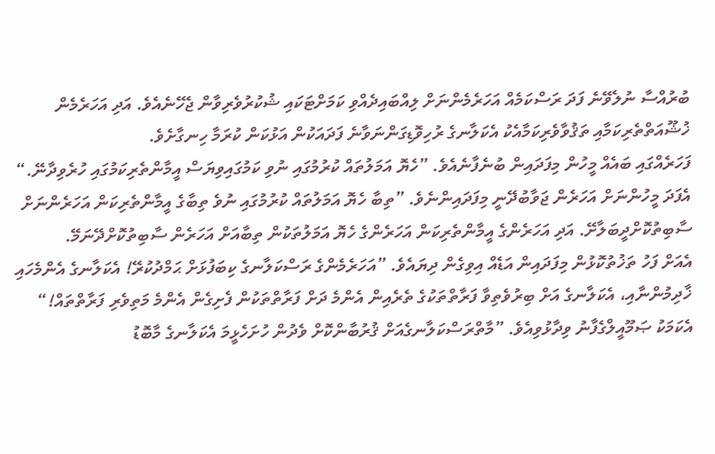ބުރުއްސާ ނުލެވޭނެ ފަދަ ރަސްކަމެއް އަހަރެމެންނަށް ލިއްބައިދެއްވި ކަމަށްޓަކައި ޝުކުރުވެރިވާން ޖެހޭނެއެވެ. އަދި އަހަރެމެން ޚުޝޫއަތްތެރިކަމާއި ތަޤުވާވެރިކަމާއެކު އެކަލާނގެ ރުހިވޮޑިގަންނަވާނެ ފަދައަކުން އަޅުކަން ކުރަމާ ހިނގާށެވެ.
ފަހަރެއްގައި ބައެއް މީހުން މިފަދައިން ބުނެފާނެއެވެ. ”ހެޔޮ އަމަލުތައް ކުރުމުގައި ނުވި ކަމުގައިވިޔަސް އީމާންތެރިކަމުގައި ހުރެވިދާނޭ.“ އެފަދަ މީހުންނަށް އަހަރެން ޖަވާބުދޭނީ މިފަދައިންނެވެ. ”ތިބާ ހެޔޮ އަމަލުތައް ކުރުމުގައި ނުވެ ތިބާގެ އީމާންތެރިކަން އަހަރެންނަށް ސާބިތުކޮށްދީބަލާށޭ. އަދި އަހަރެންގެ އީމާންތެރިކަން އަހަރެންގެ ހެޔޮ އަމަލުތަކުން ތިބާއަށް އަހަރެން ސާބިތުކޮށްދޭނަމޭ.
އެއަށް ފަހު ތަޚުތުކޮޅުން މިފަދައިން އަޑެއް އިވިގެން ދިޔައެވެ. ”އަހަރެމެންގެ ރަސްކަލާނގެ ކިބަފުޅަށް ޙަމްދުކުރޭ! އެކަލާނގެ އެންމެހައި ޚާދިމުންނާއި، އެކަލާނގެ އަށް ބިރުވެތިވާ ފަރާތްތަކުގެ ތެރެއިން އެންމެ ދަށް ފަރާތްތަކުން ފެށިގެން އެންމެ މަތިވެރި ފަރާތްތައް!“
އެކަމަކު ޞަމޫއީލްގެފާނު ވިދާޅުވިއެވެ. ”މާތްރަސްކަލާނގެއަށް ޤުރުބާންކޮށް ވެދުން ހުށަހެޅީމަ އެކަލާނގެ މާބޮޑު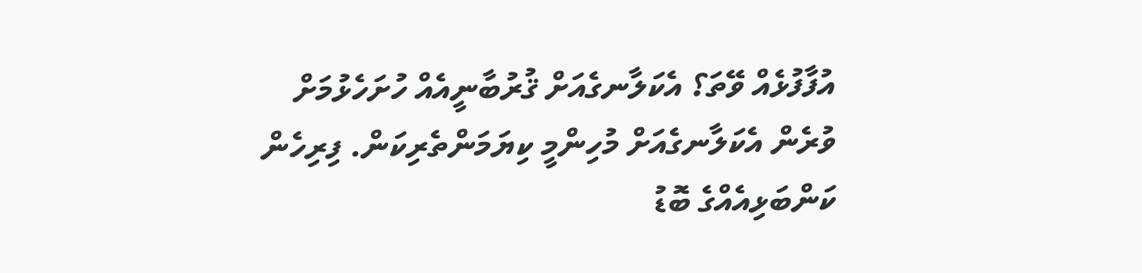އުފާފުޅެއް ވޭތަ؟ އެކަލާނގެއަށް ޤުރުބާނީއެއް ހުށަހެޅުމަށް ވުރެން އެކަލާނގެއަށް މުހިންމީ ކިޔަމަންތެރިކަން. ފިރިހެން ކަންބަޅިއެއްގެ ބޮޑު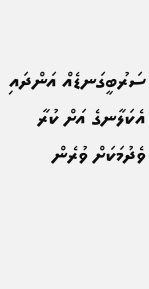ސަރުބީގަނޑެއް އަންދައި އެކަލާނގެ އަށް ކުރާ ވެދުމަކަށް ވުރެން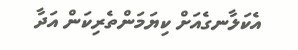އެކަލާނގެއަށް ކިޔަމަންތެރިކަން އަދާ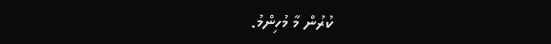ކުރުން މާ މުހިންމު.